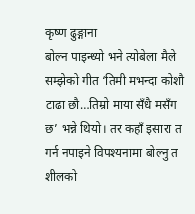कृष्ण ढुङ्गाना
बोल्न पाइन्थ्यो भने त्योबेला मैले सम्झेको गीत ‘तिमी मभन्दा कोशौ टाढा छौ…तिम्रो माया सँधै मसँग छ’ भन्ने थियो। तर कहाँ इसारा त गर्न नपाइने विपश्यनामा बोल्नु त शीलको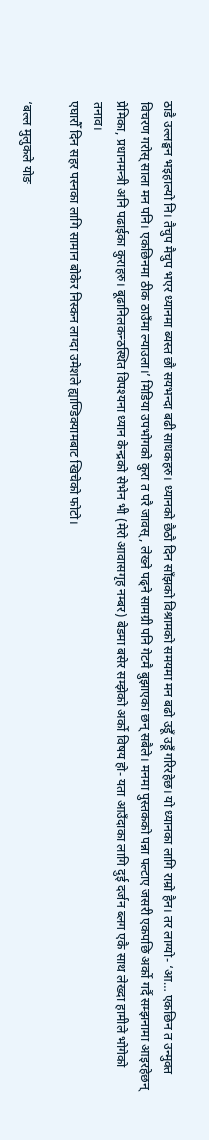ठाडै उल्लङ्घन भइहाल्यो नि। तैचुप मैचुप भएर ध्यानमा ब्यस्त छौ सयभन्दा बढी साधकहरु। ध्यानको छैठौ दिन साँझको विश्रामको समयमा मन बढो उडूँ उडूँ गरिरहेछ। यो ध्यानका लागि राम्रो हैन। तर लाग्यो- ‘आ… एकछिन त उन्मुक्त विचरण गरोस् साला मन पनि। एकछिनमा ठीक ठाउँमा ल्याउला।’ मिडिया उपभोगको कुरा त परै जावस्, लेख्ने पढ्ने सामग्री पनि गेटमै बुझाएका छन् सबैले। मनमा पुस्तकको पन्ना पल्टाए जसरी एकपछि अर्को गर्दै सम्झनामा आइरहेछन् प्रेमिका, प्रधानमन्त्री अनि पढाईका कुराहरु। बूढानिलकन्ठस्थित विपश्यना ध्यान केन्द्रको सेभेन भी (मेरो आवासगृह नम्बर) बेडमा बसेर सम्झेको अर्को विषय हो- यता आउँदाका लागि दुई दर्जन ब्लग एकै साथ लेख्दा हामीले भोगेको तनाव।
एघारौँ दिन सहर पस्नका लागि सामान बोकेर निस्कन लाग्दा उमेशले ह्याण्डिक्यामबाट खिचेको फोटो।

‘बल्ल मुलुकले योङ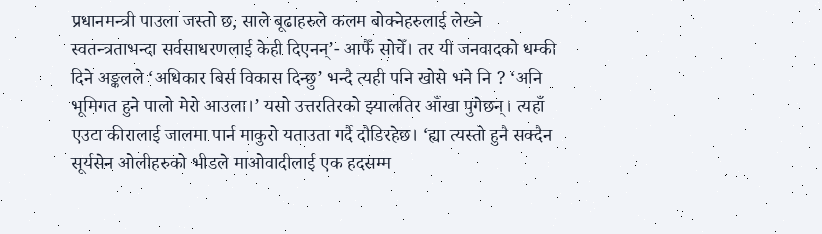प्रधानमन्त्री पाउला जस्तो छ, साले बूढाहरुले कलम बोक्नेहरुलाई लेख्ने स्वतन्त्रताभन्दा सर्वसाधरणलाई केही दिएनन्’- आफैँ सोचेँ। तर यी जनवादको धम्की दिने अङ्कलले ‘अधिकार बिर्स विकास दिन्छु’ भन्दै त्यही पनि खोसे भने नि ? ‘अनि भूमिगत हुने पालो मेरो आउला।’ यसो उत्तरतिरको झ्यालतिर आँखा पुगेछन्। त्यहाँ एउटा कीरालाई जालमा पार्न माकुरो यताउता गर्दै दौडिरहेछ। ‘ह्या त्यस्तो हुनै सक्दैन सूर्यसेन ओलीहरुको भीडले माओवादीलाई एक हदसम्म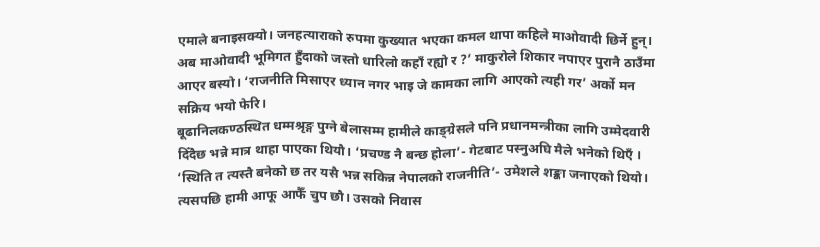एमाले बनाइसक्यो। जनहत्याराको रुपमा कुख्यात भएका कमल थापा कहिले माओवादी छिर्ने हुन्। अब माओवादी भूमिगत हुँदाको जस्तो धारिलो कहाँ रह्यो र ?’ माकुरोले शिकार नपाएर पुरानै ठाउँमा आएर बस्यो। ‘राजनीति मिसाएर ध्यान नगर भाइ जे कामका लागि आएको त्यही गर’ अर्को मन सक्रिय भयो फेरि।
बूढानिलकण्ठस्थित धम्मश्रृङ्ग पुग्ने बेलासम्म हामीले काङ्ग्रेसले पनि प्रधानमन्त्रीका लागि उम्मेदवारी दिँदैछ भन्ने मात्र थाहा पाएका थियौ। ‘प्रचण्ड नै बन्छ होला’- गेटबाट पस्नुअघि मैले भनेको थिएँ । ‘स्थिति त त्यस्तै बनेको छ तर यसै भन्न सकिन्न नेपालको राजनीति’- उमेशले शङ्का जनाएको थियो। त्यसपछि हामी आफू आफैँ चुप छौ। उसको निवास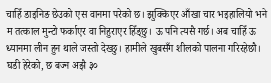चाहिँ डाइनिङ छेउको एस वानमा परेको छ। झुक्किएर आँखा चार भइहालियो भने म तत्काल मुन्टो फर्काएर वा निहुराएर हिँड्छु। ऊ पनि त्यसै गर्छ। अब चाहिँ ऊ ध्यानमा लीन हुन थाले जस्तो देख्छु। हामीले खुबसँग शीलको पालना गरिरहेछौ।
घडी हेरेको, छ बज्न अझै ३०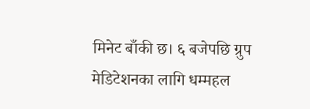मिनेट बाँकी छ। ६ बजेपछि ग्रुप मेडिटेशनका लागि धम्महल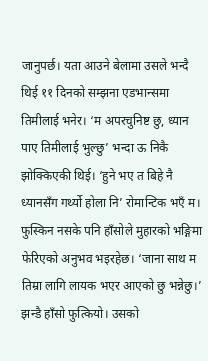जानुपर्छ। यता आउने बेलामा उसले भन्दै थिई ११ दिनको सम्झना एडभान्समा तिमीलाई भनेर। ‘म अपरचुनिष्ट छु, ध्यान पाए तिमीलाई भुल्छु’ भन्दा ऊ निकै झोक्किएकी थिई। ‘हुने भए त बिहे नै ध्यानसँग गर्थ्यो होला नि’ रोमान्टिक भएँ म। फुस्किन नसके पनि हाँसोले मुहारको भङ्गिमा फेरिएको अनुभव भइरहेछ। ‘जाना साथ म तिम्रा लागि लायक भएर आएको छु भन्नेछु।’ झन्डै हाँसो फुत्कियो। उसको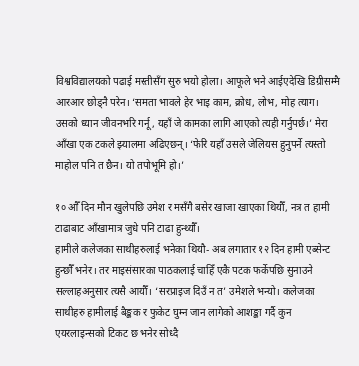विश्वविद्यालयको पढाई मस्तीसँग सुरु भयो होला। आफूले भने आईएदेखि डिग्रीसम्मै आरआर छोड्नै परेन। ‘समता भावले हेर भाइ काम, क्रोध, लोभ, मोह त्याग। उसको ध्यान जीवनभरि गर्नू, यहाँ जे कामका लागि आएको त्यही गर्नुपर्छ।’ मेरा आँखा एक टकले झ्यालमा अढिएछन्। ‘फेरि यहाँ उसले जेलियस हुनुपर्ने त्यस्तो माहोल पनि त छैन। यो तपोभूमि हो।’

१० औँ दिन मौन खुलेपछि उमेश र मसँगै बसेर खाजा खाएका थियौँ, नत्र त हामी टाढाबाट आँखामात्र जुधे पनि टाढा हुन्थ्यौँ।
हामीले कलेजका साथीहरुलाई भनेका थियौ- अब लगातार १२ दिन हामी एब्सेन्ट हुन्छौँ भनेर। तर माइसंसारका पाठकलाई चाहिँ एकै पटक फर्केपछि सुनाउने सल्लाहअनुसार त्यसै आयौँ। ‘सरप्राइज दिउँ न त’ उमेशले भन्यो। कलेजका साथीहरु हामीलाई बैङ्कक र फुकेट घुम्न जान लागेको आशङ्का गर्दै कुन एयरलाइन्सको टिकट छ भनेर सोध्दै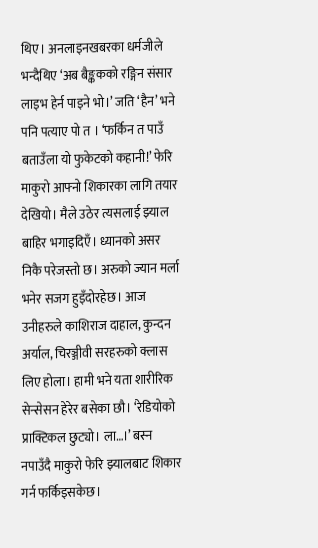थिए। अनलाइनखबरका धर्मजीले भन्दैथिए ‘अब बैङ्ककको रङ्गिन संसार लाइभ हेर्न पाइने भो।’ जति ‘हैन’ भने पनि पत्याए पो त । ‘फर्किन त पाउँ बताउँला यो फुकेटको कहानी!’ फेरि माकुरो आफ्नो शिकारका लागि तयार देखियो। मैले उठेर त्यसलाई झ्याल बाहिर भगाइदिएँ। ध्यानको असर निकै परेजस्तो छ। अरुको ज्यान मर्ला भनेर सजग हुइँदोरहेछ। आज उनीहरुले काशिराज दाहाल, कुन्दन अर्याल, चिरञ्जीवी सरहरुको क्लास लिए होला। हामी भने यता शारीरिक सेन्सेसन हेरेर बसेका छौ। ‘रेडियोको प्राक्टिकल छुट्यो। ला…।’ बस्न नपाउँदै माकुरो फेरि झ्यालबाट शिकार गर्न फर्किइसकेछ।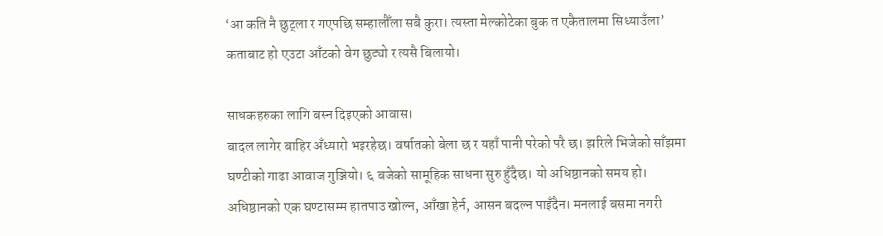‘आ कति नै छुट्ला र गएपछि सम्हालौँला सबै कुरा। त्यस्ता मेल्कोटेका बुक त एकैतालमा सिध्याउँला’ कताबाट हो एउटा आँटको वेग छुट्यो र त्यसै बिलायो।

साधकहरुका लागि बस्न दिइएको आवास।
बादल लागेर बाहिर अँध्यारो भइरहेछ। वर्षातको बेला छ र यहाँ पानी परेको परै छ। झरिले भिजेको साँझमा घण्टीको गाढा आवाज गुञ्जियो। ६ बजेको सामूहिक साधना सुरु हुँदैछ। यो अधिष्ठानको समय हो। अधिष्ठानको एक घण्टासम्म हातपाउ खोल्न, आँखा हेर्न, आसन बदल्न पाइँदैन। मनलाई बसमा नगरी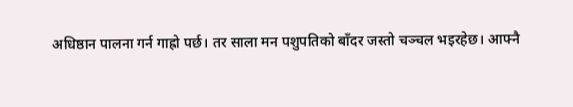अधिष्ठान पालना गर्न गाह्रो पर्छ। तर साला मन पशुपतिको बाँदर जस्तो चञ्चल भइरहेछ। आफ्नै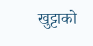खुट्टाको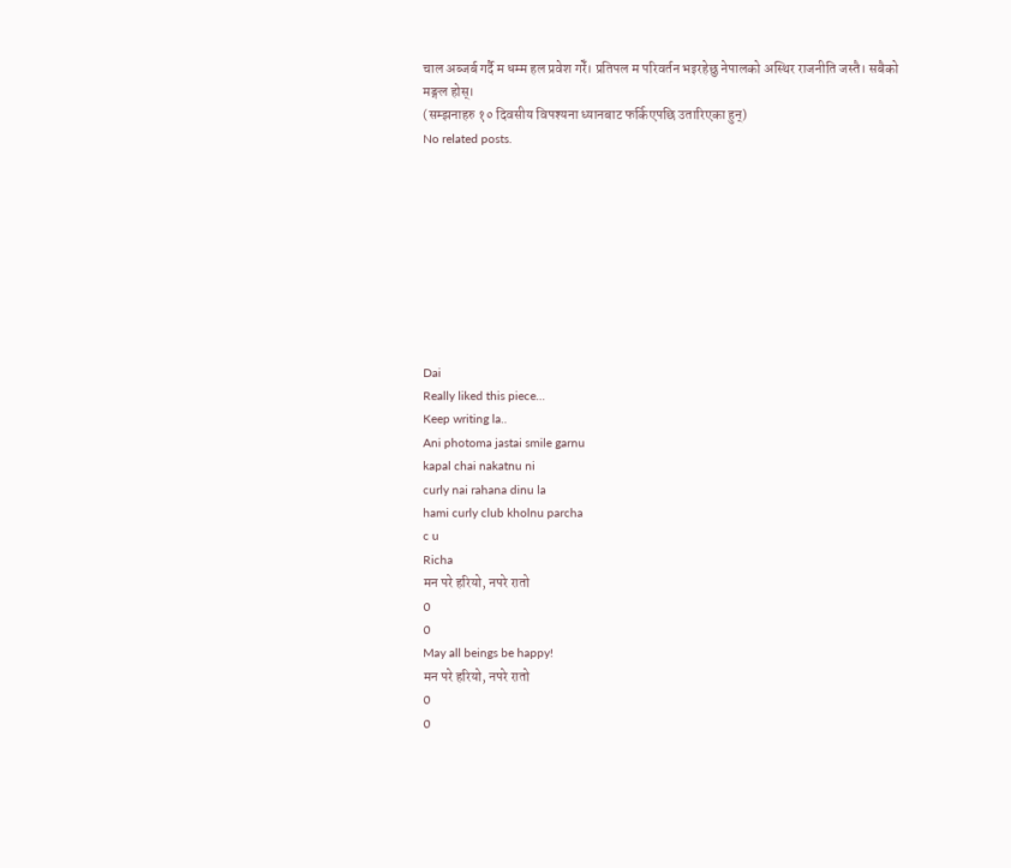चाल अब्जर्ब गर्दै म धम्म हल प्रवेश गरेँ। प्रतिपल म परिवर्तन भइरहेछु नेपालको अस्थिर राजनीति जस्तै। सबैको मङ्गल होस्।
(सम्झनाहरु १० दिवसीय विपश्यना ध्यानबाट फर्किएपछि उतारिएका हुन्)
No related posts.









Dai
Really liked this piece…
Keep writing la..
Ani photoma jastai smile garnu
kapal chai nakatnu ni
curly nai rahana dinu la
hami curly club kholnu parcha
c u
Richa
मन परे हरियो, नपरे रातो
0
0
May all beings be happy!
मन परे हरियो, नपरे रातो
0
0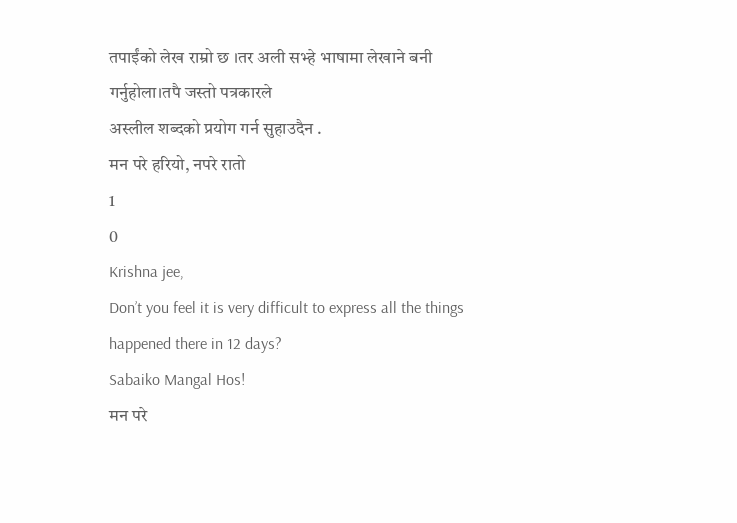तपाईंको लेख राम्रो छ ।तर अली सभ्हे भाषामा लेखाने बनी गर्नुहोला।तपै जस्तो पत्रकारले
अस्लील शब्दको प्रयोग गर्न सुहाउदैन .
मन परे हरियो, नपरे रातो
1
0
Krishna jee,
Don’t you feel it is very difficult to express all the things happened there in 12 days?
Sabaiko Mangal Hos!
मन परे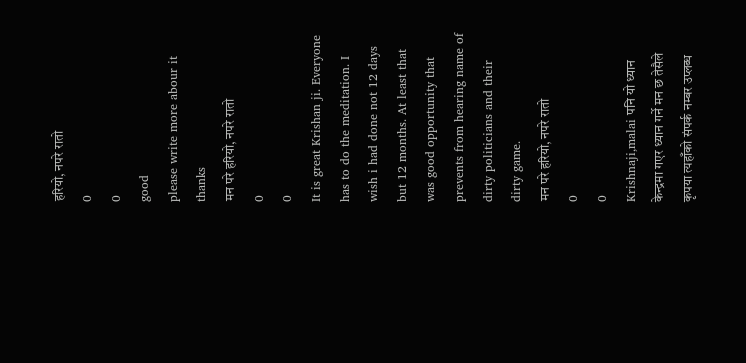हरियो, नपरे रातो
0
0
good
please write more abour it
thanks
मन परे हरियो, नपरे रातो
0
0
It is great Krishan ji. Everyone has to do the meditation. I wish i had done not 12 days but 12 months. At least that was good opportunity that prevents from hearing name of dirty politicians and their dirty game.
मन परे हरियो, नपरे रातो
0
0
Krishnaji,malai पनि यो ध्यान केन्द्रमा गएर ध्यान गर्ने मन छ तेसैले कृपया त्यहाँको संपर्क नम्बर उप्लब्ध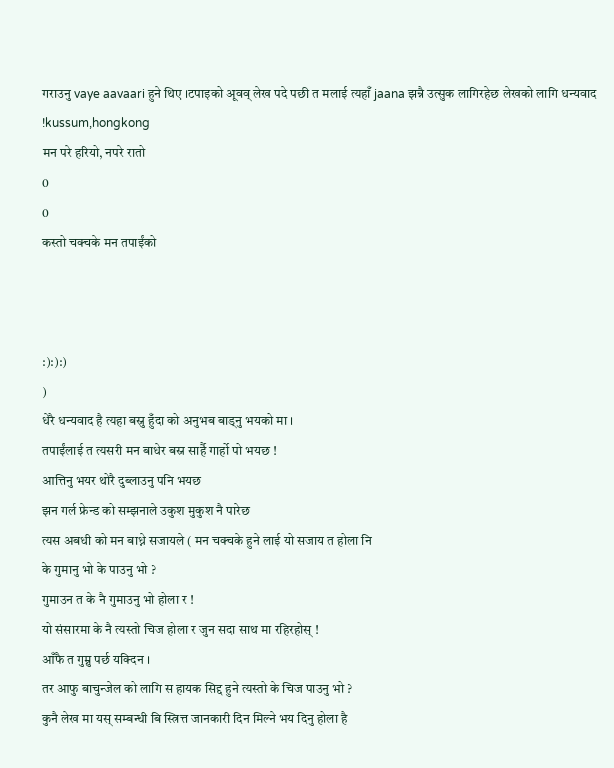गराउनु vaye aavaari हुने थिए ।टपाइको अूवव् लेख पदे पछी त मलाई त्यहाँ jaana झन्नै उत्सुक लागिरहेछ लेखको लागि धन्यवाद !kussum,hongkong
मन परे हरियो, नपरे रातो
0
0
कस्तो चक्चके मन तपाईंको



:):):)
)
धेरै धन्यवाद है त्यहा बस्नु हुँदा को अनुभब बाड्नु भयको मा ।
तपाईंलाई त त्यसरी मन बाधेर बस्न सार्है गार्हो पो भयछ !
आत्तिनु भयर थोरै दुब्लाउनु पनि भयछ
झन गर्ल फ्रेन्ड को सम्झनाले उकुश मुकुश नै पारेछ
त्यस अबधी को मन बाध्ने सजायले ( मन चक्चके हुने लाई यो सजाय त होला नि
के गुमानु भो के पाउनु भो ?
गुमाउन त के नै गुमाउनु भो होला र !
यो संसारमा के नै त्यस्तो चिज होला र जुन सदा साथ मा रहिरहोस् !
आँफै त गुम्नु पर्छ यक्दिन ।
तर आफु बाचुन्जेल को लागि स हायक सिद्द हुने त्यस्तो के चिज पाउनु भो ?
कुनै लेख मा यस् सम्बन्धी बि स्त्रित्त जानकारी दिन मिल्ने भय दिनु होला है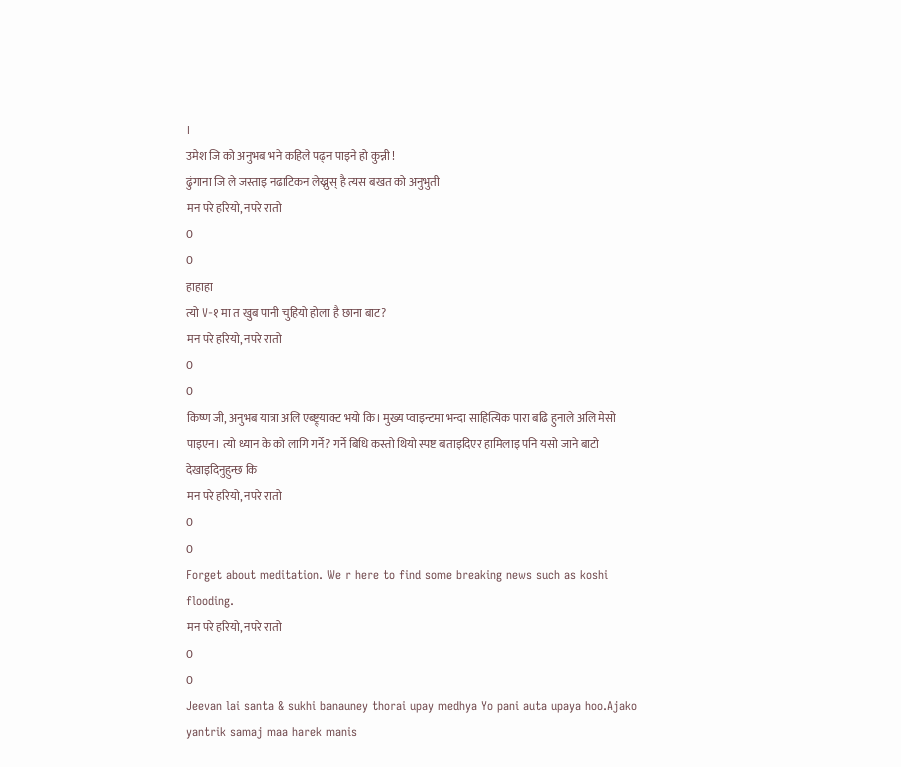।
उमेश जि को अनुभब भने कहिले पढ्न पाइने हो कुन्नी !
ढुंगाना जि ले जस्ताइ नढाटिकन लेख्नुस् है त्यस बखत को अनुभुती
मन परे हरियो, नपरे रातो
0
0
हाहाहा
त्यो V-१ मा त खुब पानी चुहियो होला है छाना बाट?
मन परे हरियो, नपरे रातो
0
0
किष्ण जी, अनुभब यात्रा अलि एब्ष्ट्र्याक्ट भयो कि। मुख्य प्वाइन्टमा भन्दा साहित्यिक पारा बढि हुनाले अलि मेसो पाइएन। त्यो ध्यान के को लागि गर्ने? गर्ने बिधि कस्तो थियो स्पष्ट बताइदिएर हामिलाइ पनि यसो जाने बाटो देखाइदिनुहुन्छ कि
मन परे हरियो, नपरे रातो
0
0
Forget about meditation. We r here to find some breaking news such as koshi flooding.
मन परे हरियो, नपरे रातो
0
0
Jeevan lai santa & sukhi banauney thorai upay medhya Yo pani auta upaya hoo.Ajako yantrik samaj maa harek manis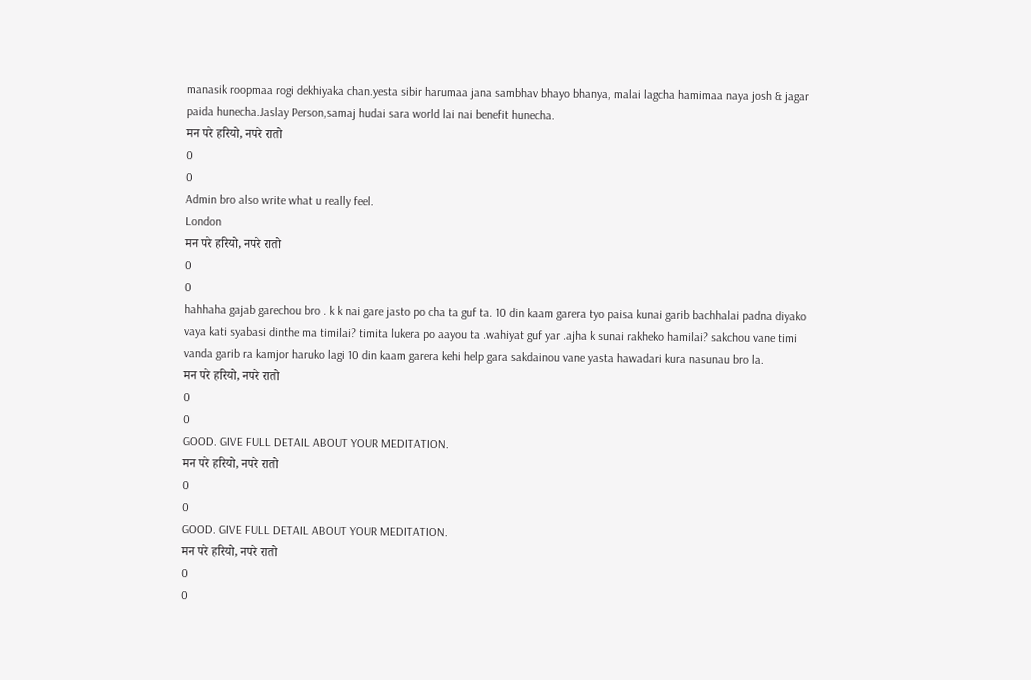manasik roopmaa rogi dekhiyaka chan.yesta sibir harumaa jana sambhav bhayo bhanya, malai lagcha hamimaa naya josh & jagar paida hunecha.Jaslay Person,samaj hudai sara world lai nai benefit hunecha.
मन परे हरियो, नपरे रातो
0
0
Admin bro also write what u really feel.
London
मन परे हरियो, नपरे रातो
0
0
hahhaha gajab garechou bro . k k nai gare jasto po cha ta guf ta. 10 din kaam garera tyo paisa kunai garib bachhalai padna diyako vaya kati syabasi dinthe ma timilai? timita lukera po aayou ta .wahiyat guf yar .ajha k sunai rakheko hamilai? sakchou vane timi vanda garib ra kamjor haruko lagi 10 din kaam garera kehi help gara sakdainou vane yasta hawadari kura nasunau bro la.
मन परे हरियो, नपरे रातो
0
0
GOOD. GIVE FULL DETAIL ABOUT YOUR MEDITATION.
मन परे हरियो, नपरे रातो
0
0
GOOD. GIVE FULL DETAIL ABOUT YOUR MEDITATION.
मन परे हरियो, नपरे रातो
0
0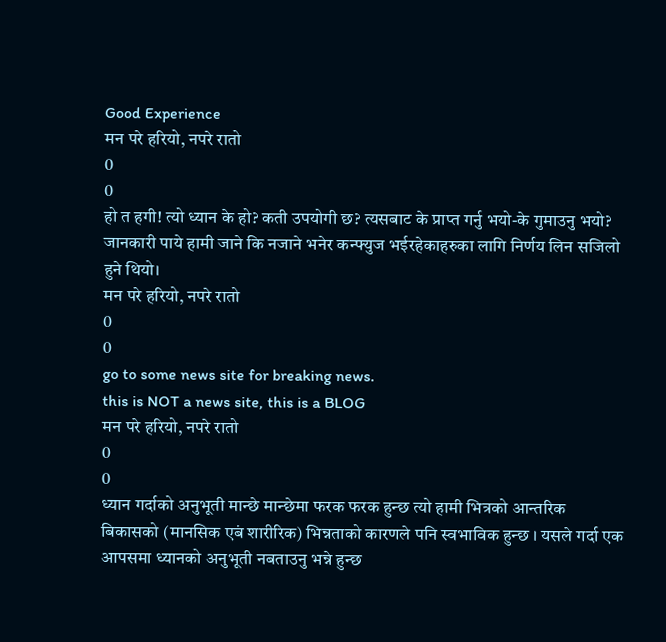Good Experience
मन परे हरियो, नपरे रातो
0
0
हो त हगी! त्यो ध्यान के हो? कती उपयोगी छ? त्यसबाट के प्राप्त गर्नु भयो-के गुमाउनु भयो? जानकारी पाये हामी जाने कि नजाने भनेर कन्फ्युज भईरहेकाहरुका लागि निर्णय लिन सजिलो हुने थियो।
मन परे हरियो, नपरे रातो
0
0
go to some news site for breaking news.
this is NOT a news site, this is a BLOG
मन परे हरियो, नपरे रातो
0
0
ध्यान गर्दाको अनुभूती मान्छे मान्छेमा फरक फरक हुन्छ त्यो हामी भित्रको आन्तरिक बिकासको (मानसिक एबं शारीरिक) भिन्नताको कारणले पनि स्वभाविक हुन्छ । यसले गर्दा एक आपसमा ध्यानको अनुभूती नबताउनु भन्ने हुन्छ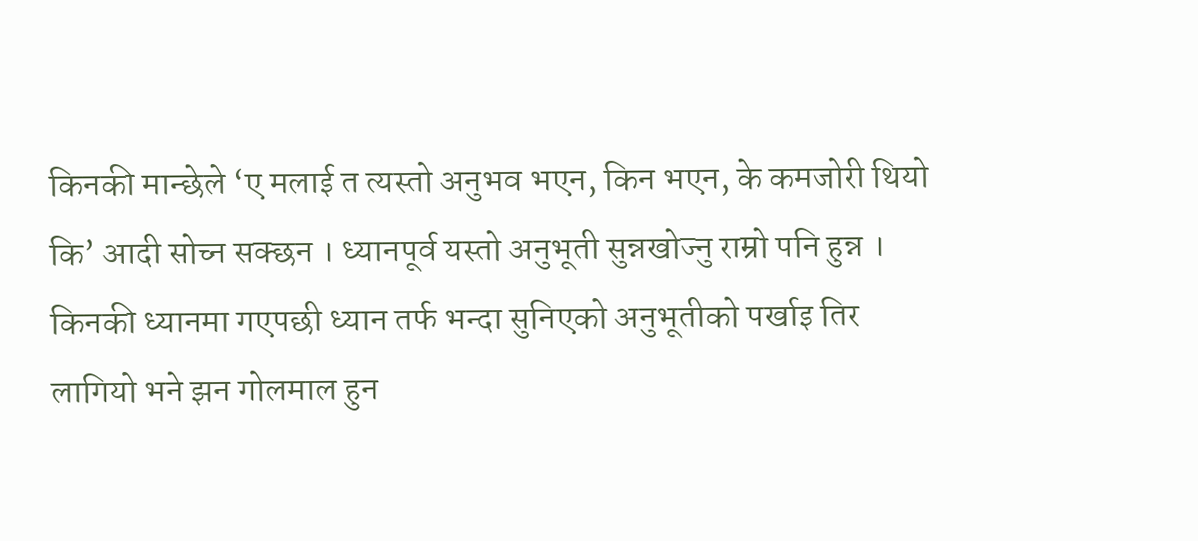किनकी मान्छेले ‘ए मलाई त त्यस्तो अनुभव भएन, किन भएन, के कमजोरी थियो कि’ आदी सोच्न सक्छन । ध्यानपूर्व यस्तो अनुभूती सुन्नखोज्नु राम्रो पनि हुन्न । किनकी ध्यानमा गएपछी ध्यान तर्फ भन्दा सुनिएको अनुभूतीको पर्खाइ तिर लागियो भने झन गोलमाल हुन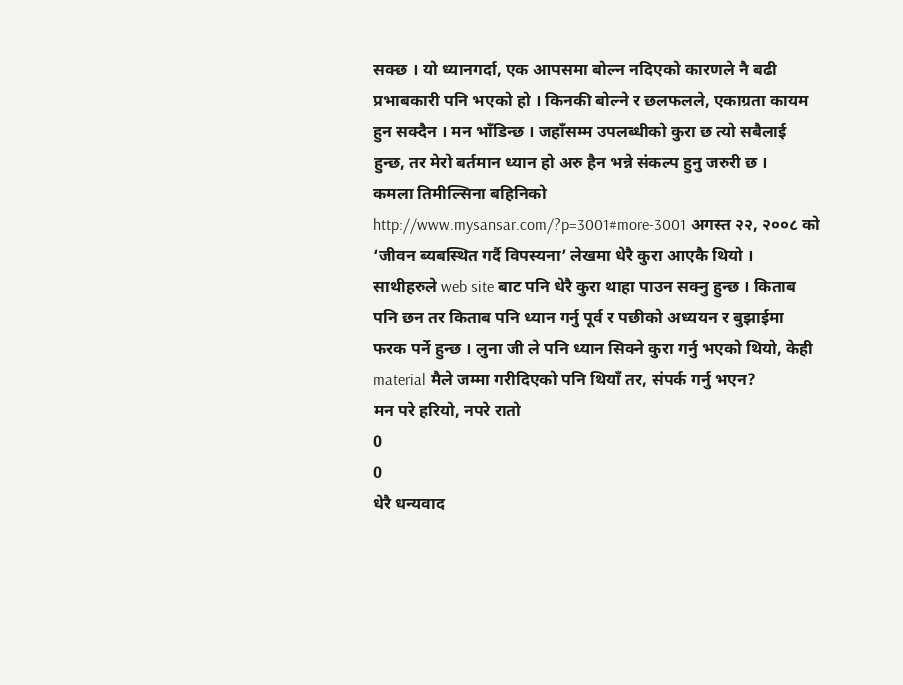सक्छ । यो ध्यानगर्दा, एक आपसमा बोल्न नदिएको कारणले नै बढी प्रभाबकारी पनि भएको हो । किनकी बोल्ने र छलफलले, एकाग्रता कायम हुन सक्दैन । मन भाँडिन्छ । जहाँसम्म उपलब्धीको कुरा छ त्यो सबैलाई हुन्छ, तर मेरो बर्तमान ध्यान हो अरु हैन भन्ने संकल्प हुनु जरुरी छ ।
कमला तिमील्सिना बहिनिको http://www.mysansar.com/?p=3001#more-3001 अगस्त २२, २००८ को ‘जीवन ब्यबस्थित गर्दै विपस्यना’ लेखमा धेरै कुरा आएकै थियो । साथीहरुले web site बाट पनि धेरै कुरा थाहा पाउन सक्नु हुन्छ । किताब पनि छन तर किताब पनि ध्यान गर्नु पूर्व र पछीको अध्ययन र बुझाईमा फरक पर्ने हुन्छ । लुना जी ले पनि ध्यान सिक्ने कुरा गर्नु भएको थियो, केही material मैले जम्मा गरीदिएको पनि थियाँ तर, संपर्क गर्नु भएन?
मन परे हरियो, नपरे रातो
0
0
धेरै धन्यवाद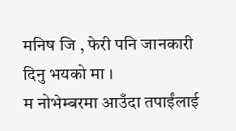मनिष जि , फेरी पनि जानकारी दिनु भयको मा ।
म नोभेम्बरमा आउँदा तपाईंलाई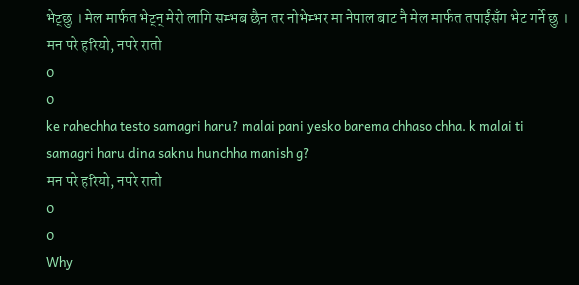भेट्छु । मेल मार्फत भेट्न् मेरो लागि सम्भब छैन तर नोभेम्भर मा नेपाल बाट नै मेल मार्फत तपाईंसँग भेट गर्ने छु ।
मन परे हरियो, नपरे रातो
0
0
ke rahechha testo samagri haru? malai pani yesko barema chhaso chha. k malai ti samagri haru dina saknu hunchha manish g?
मन परे हरियो, नपरे रातो
0
0
Why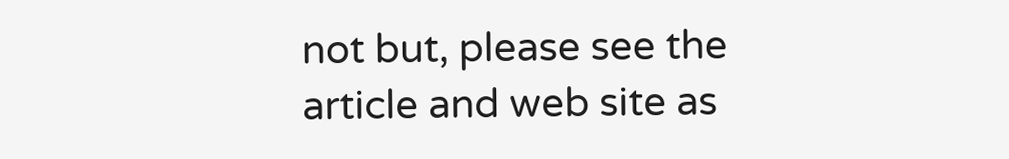not but, please see the article and web site as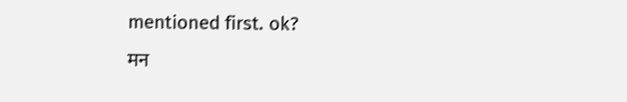mentioned first. ok?
मन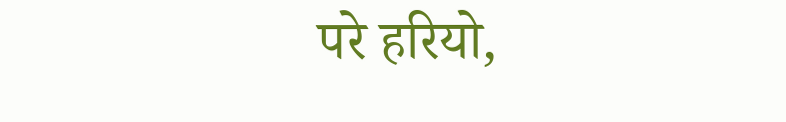परे हरियो,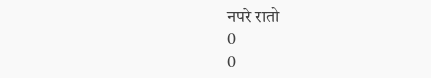नपरे रातो
0
0